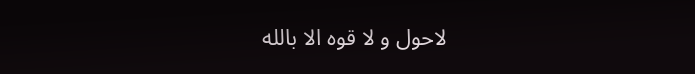لاحول و لا قوه الا بالله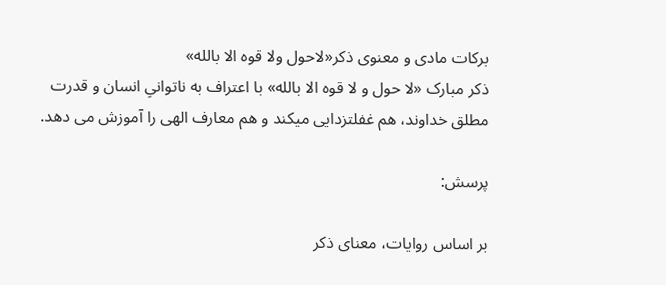برکات مادی و معنوی ذکر«لاحول ولا قوه الا بالله»
ذکر مبارک «لا حول و لا قوه الا بالله» با اعتراف به ناتوانیِ انسان و قدرت مطلق خداوند، هم غفلتزدایی میکند و هم معارف الهی را آموزش می دهد.

پرسش:

بر اساس روایات، معنای ذکر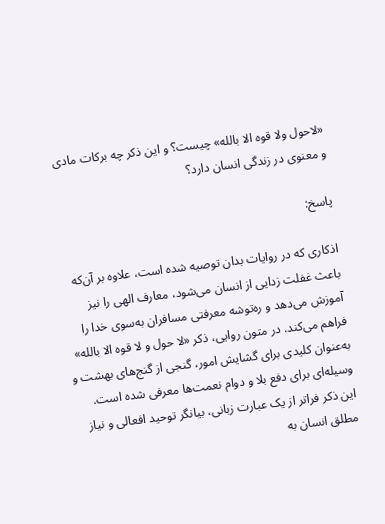«لاحول ولا قوه الا بالله» چیست؟ و این ذکر چه برکات مادی و معنوی در زندگی انسان دارد؟

پاسخ:

اذکاری که در روایات بدان توصیه شده‌ است، علاوه بر آن‌که باعث غفلت‌ زدایی از انسان می‌شود، معارف الهی را نیز آموزش می‌دهد و ره‌توشه معرفتی مسافران به‌سوی خدا را فراهم می‌کند. در متون روایی، ذکر «لا حول و لا قوه الا بالله» به‌عنوان کلیدی برای گشایش امور، گنجی از گنج‌های بهشت و وسیله‌ای برای دفع بلا و دوام نعمت‌ها معرفی شده است. این ذکر فراتر از یک عبارت زبانی، بیانگر توحید افعالی و نیاز مطلق انسان به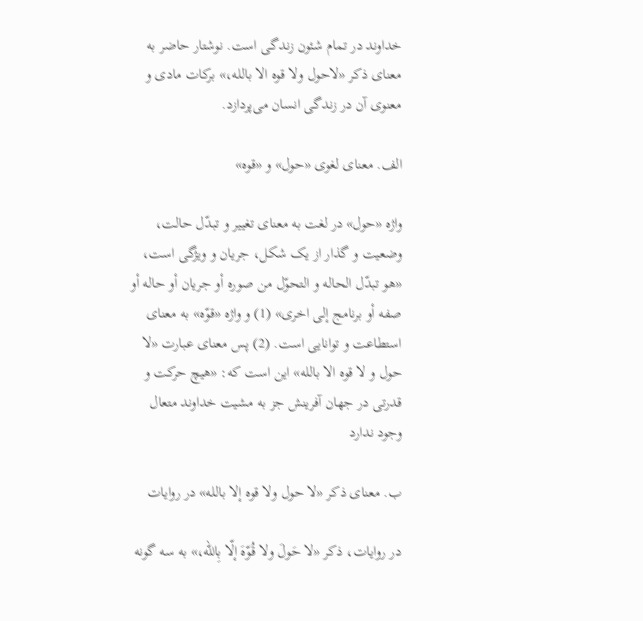خداوند در تمام شئون زندگی است. نوشتار حاضر به معنای ذکر «لاحول ولا قوه الا بالله،» برکات مادی و معنوی آن در زندگی انسان می‌پردازد.

الف. معنای لغوی «حول» و «قوه»

واژه «حول» در لغت به معنای تغییر و تبدّل حالت، وضعیت و گذار از یک شکل، جریان و ویژگی است، «هو تبدّل الحاله و التحوّل من صوره أو جریان أو حاله أو صفه أو برنامج إلى اخرى» (1) و واژه «قوّه» به معنای استطاعت و توانایی است. (2) پس معنای عبارت «لا حول و لا قوه الا بالله» این است که: «هیچ حرکت و قدرتی در جهان آفرینش جز به مشیت خداوند متعال وجود ندارد

ب. معنای ذکر «لا حول ولا قوه إلا بالله» در روایات

در روایات، ذکر «لا حَولَ ولا قُوّهَ إلّا بِاللّه،» به سه گونه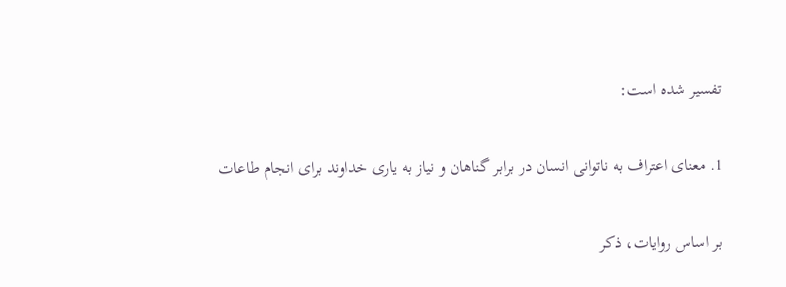تفسیر شده است:

1. معنای اعتراف به ناتوانی انسان در برابر گناهان و نیاز به یاری خداوند برای انجام طاعات

بر اساس روایات، ذکر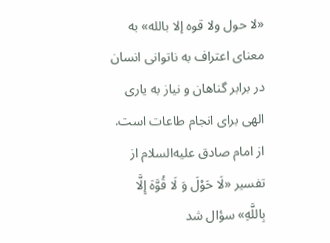«لا حول ولا قوه إلا بالله» به معنای اعتراف به ناتوانی انسان در برابر گناهان و نیاز به یاری الهی برای انجام طاعات است. از امام صادق علیه‌السلام از تفسیر «لَا حَوْلَ وَ لَا قُوَّهَ إِلَّا بِاللَّهِ» سؤال شد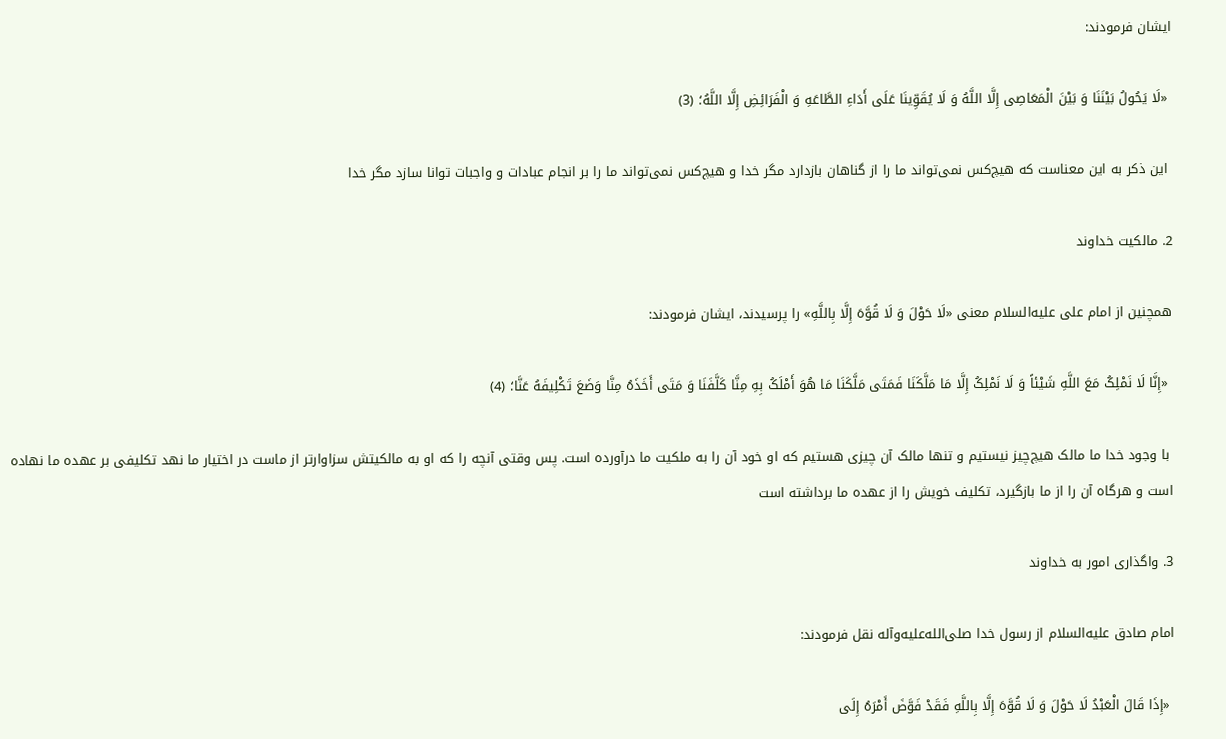ایشان فرمودند:

 «لَا یَحُولُ بَیْنَنَا وَ بَیْنَ الْمَعَاصِی إِلَّا اللَّهُ وَ لَا یُقَوِّینَا عَلَى أَدَاءِ الطَّاعَهِ وَ الْفَرَائِضِ إِلَّا اللَّهُ؛ (3)

 این ذکر به این معناست که هیچ‌کس نمی‌تواند ما را از گناهان بازدارد مگر خدا و هیچ‌کس نمی‌تواند ما را بر انجام عبادات و واجبات توانا سازد مگر خدا

2. مالکیت خداوند

همچنین از امام علی علیه‌السلام معنى «لَا حَوْلَ وَ لَا قُوَّهَ إِلَّا بِاللَّهِ» را پرسیدند، ایشان فرمودند:

 «إِنَّا لَا نَمْلِکُ مَعَ اللَّهِ شَیْئاً وَ لَا نَمْلِکُ إِلَّا مَا مَلَّکَنَا فَمَتَى مَلَّکَنَا مَا هُوَ أَمْلَکُ بِهِ مِنَّا کَلَّفَنَا وَ مَتَى أَخَذَهُ مِنَّا وَضَعَ تَکْلِیفَهُ عَنَّا؛ (4)

 با وجود خدا ما مالک هیچ‌چیز نیستیم و تنها مالک آن چیزى هستیم که او خود آن را به ملکیت ما درآورده است. پس وقتى آنچه را که او به مالکیتش سزاوارتر از ماست در اختیار ما نهد تکلیفى بر عهده ما نهاده است و هرگاه آن را از ما بازگیرد، تکلیف خویش را از عهده ما برداشته است

3. واگذاری امور به خداوند

امام صادق علیه‌السلام از رسول خدا صلی‌الله‌علیه‌و‌آله نقل فرمودند:

 «إِذَا قَالَ الْعَبْدُ لَا حَوْلَ وَ لَا قُوَّهَ إِلَّا بِاللَّهِ فَقَدْ فَوَّضَ أَمْرَهُ إِلَى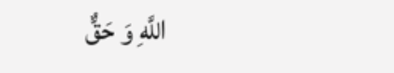اللَّهِ وَ حَقٌّ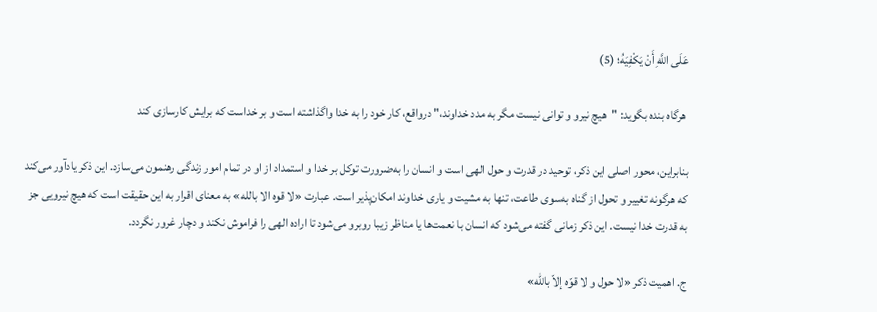عَلَى اللَّهِ أَنْ یَکْفِیَهُ؛ (5)

 هرگاه بنده بگوید: "هیچ نیرو و توانى نیست مگر به مدد خداوند،" درواقع، کار خود را به خدا واگذاشته است و بر خداست که برایش کارسازى کند

بنابراین، محور اصلی این ذکر، توحید در قدرت و حول الهی است و انسان را به‌ضرورت توکل بر خدا و استمداد از او در تمام امور زندگی رهنمون می‌سازد. این ذکر یادآور می‌کند که هرگونه تغییر و تحول از گناه به‌سوی طاعت، تنها به مشیت و یاری خداوند امکان‌پذیر است. عبارت «لا قوه الا بالله» به معنای اقرار به این حقیقت است که هیچ نیرویی جز به قدرت خدا نیست. این ذکر زمانی گفته می‌شود که انسان با نعمت‌ها یا مناظر زیبا روبرو می‌شود تا اراده الهی را فراموش نکند و دچار غرور نگردد.

ج. اهمیت ذکر «لا حول و لا قوّه إلاّ باللّه»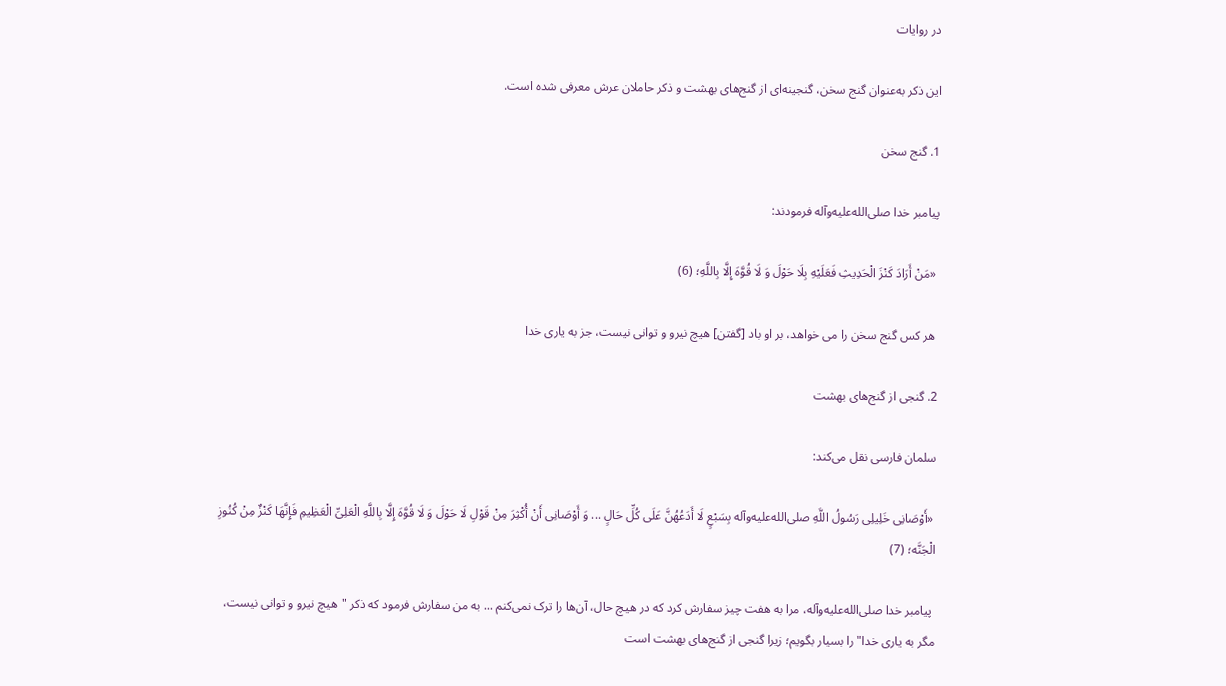در روایات

این ذکر به‌عنوان گنج سخن، گنجینه‌ای از گنج‌های بهشت و ذکر حاملان عرش معرفی شده است.

1. گنج سخن

پیامبر خدا صلی‌الله‌علیه‌و‌آله فرمودند:

 «مَنْ أَرَادَ کَنْزَ الْحَدِیثِ فَعَلَیْهِ بِلَا حَوْلَ وَ لَا قُوَّهَ إِلَّا بِاللَّهِ؛ (6)

 هر کس گنج سخن را مى خواهد، بر او باد [گفتن] هیچ نیرو و توانى نیست، جز به یارى خدا

2. گنجى از گنج‌های بهشت

سلمان فارسى نقل می‌کند:

 «أَوْصَانِی خَلِیلِی رَسُولُ اللَّهِ صلی‌الله‌علیه‌و‌آله بِسَبْعٍ لَا أَدَعُهُنَّ عَلَى کُلِّ حَالٍ ... وَ أَوْصَانِی أَنْ أُکْثِرَ مِنْ قَوْلِ لَا حَوْلَ وَ لَا قُوَّهَ إِلَّا بِاللَّهِ الْعَلِیِّ الْعَظِیمِ فَإِنَّهَا کَنْزٌ مِنْ کُنُوزِ الْجَنَّه؛ (7)

 پیامبر خدا صلی‌الله‌علیه‌و‌آله، مرا به هفت چیز سفارش کرد که در هیچ حال، آن‌ها را ترک نمی‌کنم ... به من سفارش فرمود که ذکر "هیچ نیرو و توانى نیست، مگر به یارى خدا" را بسیار بگویم؛ زیرا گنجى از گنج‌های بهشت است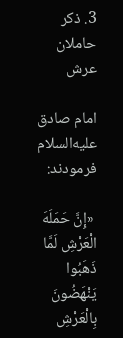3. ذکر حاملان عرش

امام صادق علیه‌السلام فرمودند:

 «إِنَّ حَمَلَهَ الْعَرْشِ لَمَّا ذَهَبُوا یَنْهَضُونَ بِالْعَرْشِ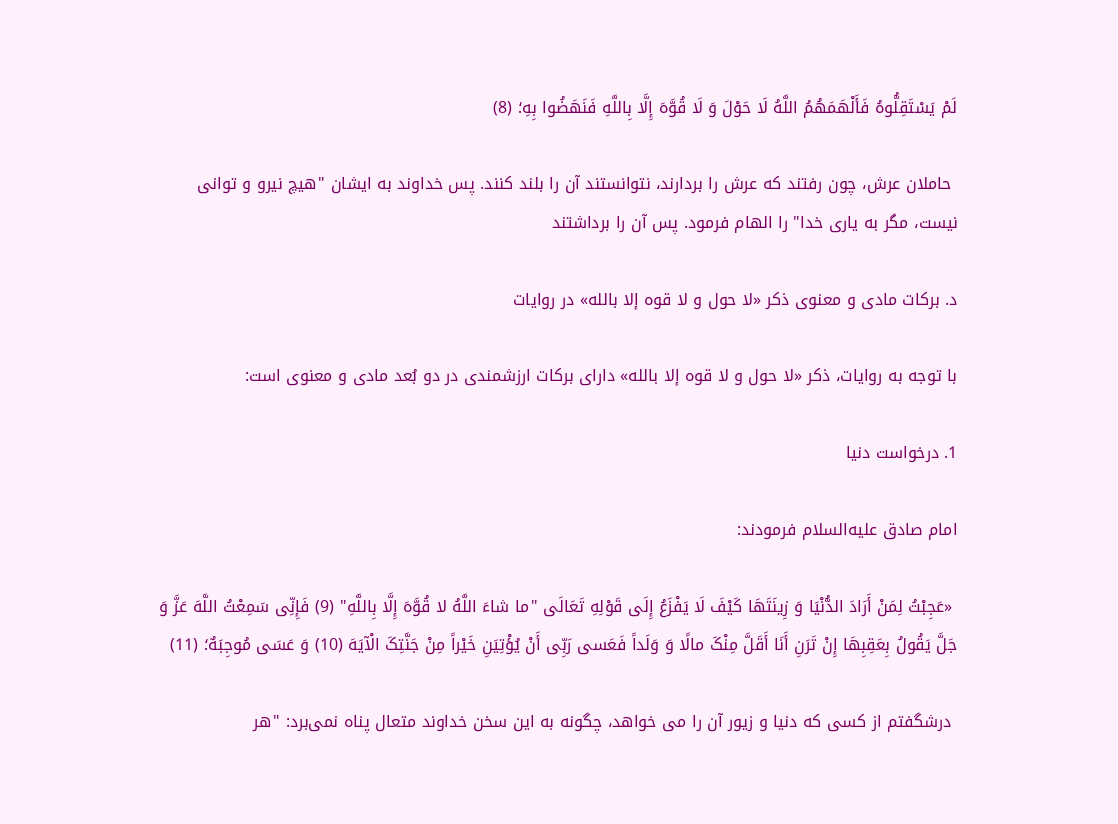لَمْ یَسْتَقِلُّوهُ فَأَلْهَمَهُمُ اللَّهُ لَا حَوْلَ وَ لَا قُوَّهَ إِلَّا بِاللَّهِ فَنَهَضُوا بِهِ؛ (8)

 حاملان عرش، چون رفتند که عرش را بردارند، نتوانستند آن را بلند کنند. پس خداوند به ایشان "هیچ نیرو و توانى نیست، مگر به یارى خدا" را الهام فرمود. پس آن را برداشتند

د. برکات مادی و معنوی ذکر «لا حول و لا قوه إلا بالله» در روایات

با توجه به روایات، ذکر «لا حول و لا قوه إلا بالله» دارای برکات ارزشمندی در دو بُعد مادی و معنوی است:

1. درخواست دنیا

امام صادق علیه‌السلام فرمودند:

 «عَجِبْتُ لِمَنْ أَرَادَ الدُّنْیَا وَ زِینَتَهَا کَیْفَ لَا یَفْزَعُ إِلَى قَوْلِهِ تَعَالَى "ما شاءَ اللَّهُ لا قُوَّهَ إِلَّا بِاللَّهِ" (9) فَإِنِّی سَمِعْتُ اللَّهَ عَزَّ وَ جَلَّ یَقُولُ بِعَقِبِهَا إِنْ تَرَنِ أَنَا أَقَلَّ مِنْکَ مالًا وَ وَلَداً فَعَسى رَبِّی أَنْ یُؤْتِیَنِ خَیْراً مِنْ جَنَّتِکَ الْآیَهَ (10) وَ عَسَى مُوجِبَهٌ؛ (11)

 درشگفتم از کسى که دنیا و زیور آن را مى خواهد، چگونه به این سخن خداوند متعال پناه نمی‌برد: "هر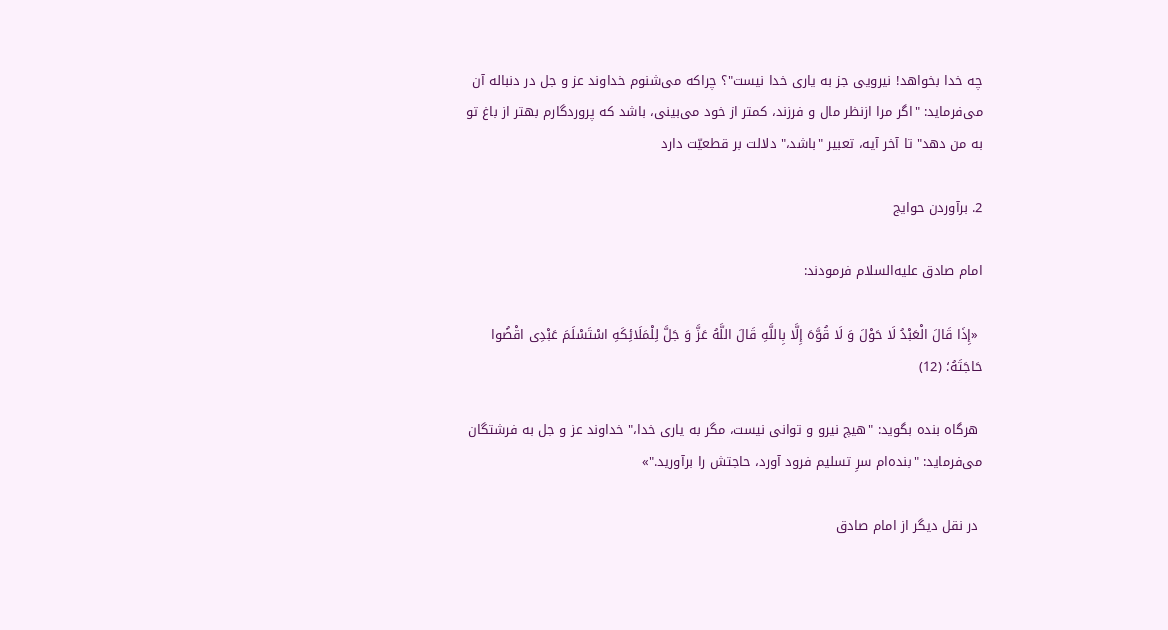چه خدا بخواهد! نیرویى جز به یارى خدا نیست"؟ چراکه می‌شنوم خداوند عز و جل در دنباله آن می‌فرماید: "اگر مرا ازنظر مال و فرزند، کمتر از خود می‌بینی، باشد که پروردگارم بهتر از باغ تو به من دهد" تا آخر آیه، تعبیر "باشد،" دلالت بر قطعیّت دارد

2. برآوردن حوایج

امام صادق علیه‌السلام فرمودند:

 «إِذَا قَالَ الْعَبْدُ لَا حَوْلَ وَ لَا قُوَّهَ إِلَّا بِاللَّهِ قَالَ اللَّهُ عَزَّ وَ جَلَّ لِلْمَلَائِکَهِ اسْتَسْلَمَ عَبْدِی اقْضُوا حَاجَتَهُ؛ (12)

 هرگاه بنده بگوید: "هیچ نیرو و توانى نیست، مگر به یارى خدا،" خداوند عز و جل به فرشتگان می‌فرماید: "بنده‌ام سرِ تسلیم فرود آورد، حاجتش را برآورید."»

 در نقل دیگر از امام صادق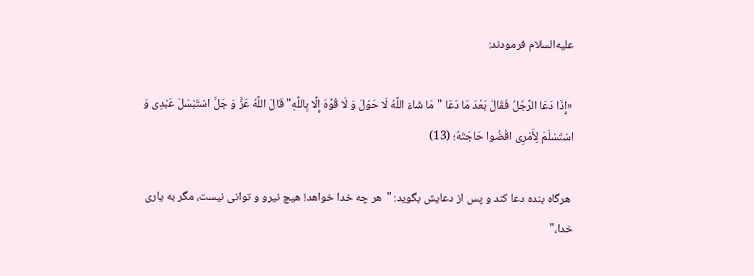علیه‌السلام فرمودند:

 «إِذَا دَعَا الرَّجُلُ فَقَالَ بَعْدَ مَا دَعَا "مَا شَاءَ اللَّهُ لَا حَوْلَ وَ لَا قُوَّهَ إِلَّا بِاللَّهِ" قَالَ اللَّهُ عَزَّ وَ جَلَّ اسْتَبْسَلَ عَبْدِی وَ اسْتَسْلَمَ لِأَمْرِی اقْضُوا حَاجَتَهُ؛ (13)

 هرگاه بنده دعا کند و پس از دعایش بگوید: "هر چه خدا خواهد! هیچ نیرو و توانى نیست، مگر به یارى خدا،"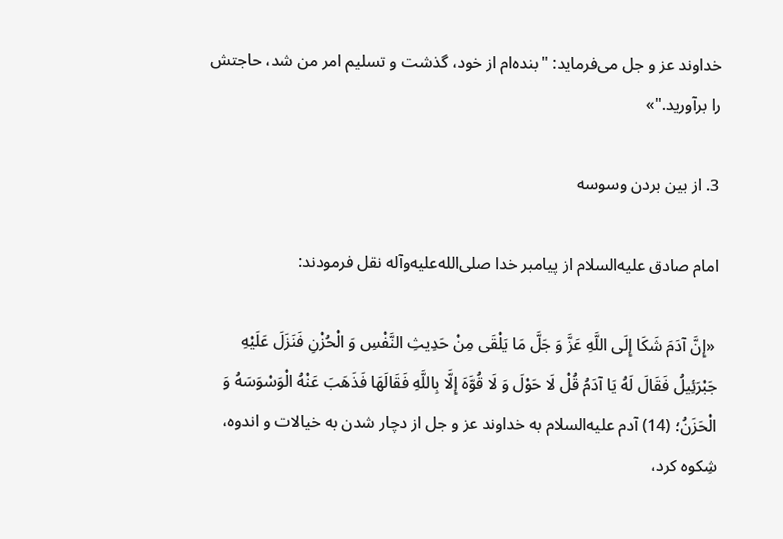خداوند عز و جل می‌فرماید: "بنده‌ام از خود، گذشت و تسلیم امر من شد، حاجتش را برآورید."»

3. از بین بردن وسوسه

امام صادق علیه‌السلام از پیامبر خدا صلی‌الله‌علیه‌و‌آله نقل فرمودند:

 «إِنَّ آدَمَ شَکَا إِلَى اللَّهِ عَزَّ وَ جَلَّ مَا یَلْقَى مِنْ حَدِیثِ النَّفْسِ وَ الْحُزْنِ فَنَزَلَ عَلَیْهِ جَبْرَئِیلُ فَقَالَ لَهُ یَا آدَمُ قُلْ لَا حَوْلَ وَ لَا قُوَّهَ إِلَّا بِاللَّهِ فَقَالَهَا فَذَهَبَ عَنْهُ الْوَسْوَسَهُ وَ الْحَزَنُ؛ (14) آدم علیه‌السلام به خداوند عز و جل از دچار شدن به خیالات و اندوه، شِکوه کرد،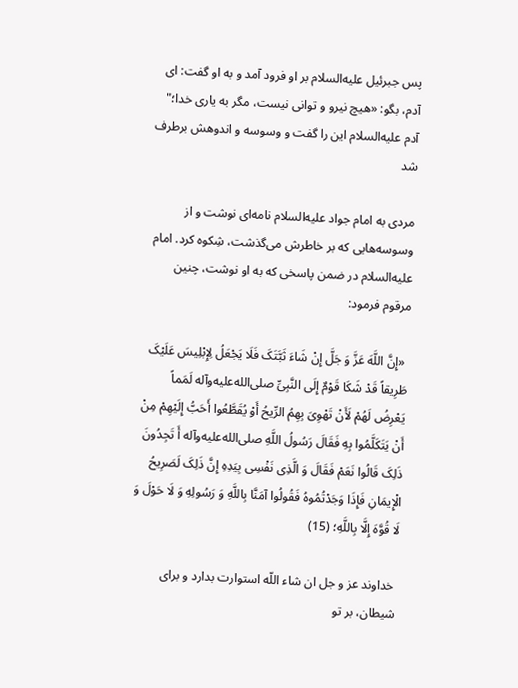پس جبرئیل علیه‌السلام بر او فرود آمد و به او گفت: اى آدم، بگو: «هیچ نیرو و توانى نیست، مگر به یارى خدا؛" آدم علیه‌السلام این را گفت و وسوسه و اندوهش برطرف شد

مردى به امام جواد علیه‌السلام نامه‌ای نوشت و از وسوسه‌هایی که بر خاطرش می‌گذشت، شِکوه کرد. امام علیه‌السلام در ضمن پاسخى که به او نوشت، چنین مرقوم فرمود:

 «إِنَّ اللَّهَ عَزَّ وَ جَلَّ إِنْ شَاءَ ثَبَّتَکَ فَلَا یَجْعَلُ لِإِبْلِیسَ عَلَیْکَ طَرِیقاً قَدْ شَکَا قَوْمٌ إِلَى النَّبِیِّ صلی‌الله‌علیه‌و‌آله لَمَماً یَعْرِضُ لَهُمْ لَأَنْ تَهْوِیَ بِهِمُ الرِّیحُ أَوْ یُقَطَّعُوا أَحَبُّ إِلَیْهِمْ مِنْ أَنْ یَتَکَلَّمُوا بِهِ فَقَالَ رَسُولُ اللَّهِ صلی‌الله‌علیه‌و‌آله أَ تَجِدُونَ ذَلِکَ قَالُوا نَعَمْ فَقَالَ وَ الَّذِی نَفْسِی بِیَدِهِ إِنَّ ذَلِکَ لَصَرِیحُ الْإِیمَانِ فَإِذَا وَجَدْتُمُوهُ فَقُولُوا آمَنَّا بِاللَّهِ وَ رَسُولِهِ وَ لَا حَوْلَ وَ لَا قُوَّهَ إِلَّا بِاللَّهِ؛ (15)

 خداوند عز و جل ان شاء اللّه استوارت بدارد و براى شیطان، بر تو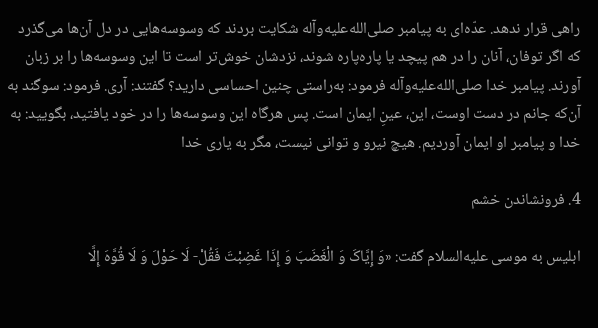راهى قرار ندهد. عدّه‌ای به پیامبر صلی‌الله‌علیه‌و‌آله شکایت بردند که وسوسه‌هایی در دل آن‌ها می‌گذرد که اگر توفان، آنان را در هم پیچد یا پاره‌پاره شوند، نزدشان خوش‌تر است تا این وسوسه‌ها را بر زبان آورند. پیامبر خدا صلی‌الله‌علیه‌و‌آله فرمود: به‌راستی چنین احساسى دارید؟ گفتند: آرى. فرمود: سوگند به آن‌که جانم در دست اوست، این، عینِ ایمان است. پس هرگاه این وسوسه‌ها را در خود یافتید، بگویید: به خدا و پیامبر او ایمان آوردیم. هیچ نیرو و توانى نیست، مگر به یارى خدا

4. فرونشاندن خشم

ابلیس به موسى علیه‌السلام گفت: «وَ إِیَّاکَ وَ الْغَضَبَ وَ إِذَا غَضِبْتَ فَقُلْ- لَا حَوْلَ وَ لَا قُوَّهَ إِلَّا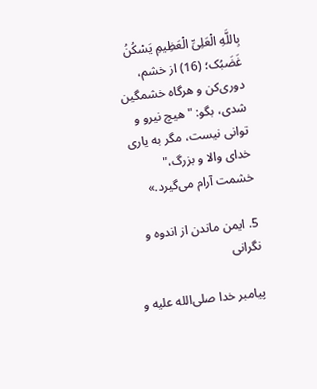بِاللَّهِ الْعَلِیِّ الْعَظِیمِ یَسْکُنُ غَضَبُک؛ (16) از خشم، دوری‌کن و هرگاه خشمگین شدى، بگو: "هیچ نیرو و توانى نیست، مگر به یارى خداى والا و بزرگ،" خشمت آرام می‌گیرد.»

5. ایمن ماندن از اندوه و نگرانى

پیامبر خدا صلی‌الله علیه و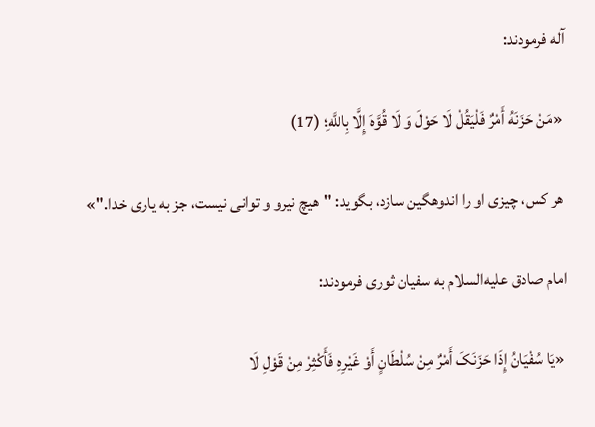آله فرمودند:

 «مَنْ حَزَنَهُ أَمْرٌ فَلْیَقُلْ لَا حَوْلَ وَ لَا قُوَّهَ إِلَّا بِاللَّهِ؛ (17)

 هر کس، چیزى او را اندوهگین سازد، بگوید: "هیچ نیرو و توانى نیست، جز به یارى خدا."»

امام صادق علیه‌السلام به سفیان ثورى فرمودند:

 «یَا سُفْیَانُ إِذَا حَزَنَکَ أَمْرٌ مِنْ سُلْطَانٍ أَوْ غَیْرِهِ فَأَکْثِرْ مِنْ قَوْلِ لَا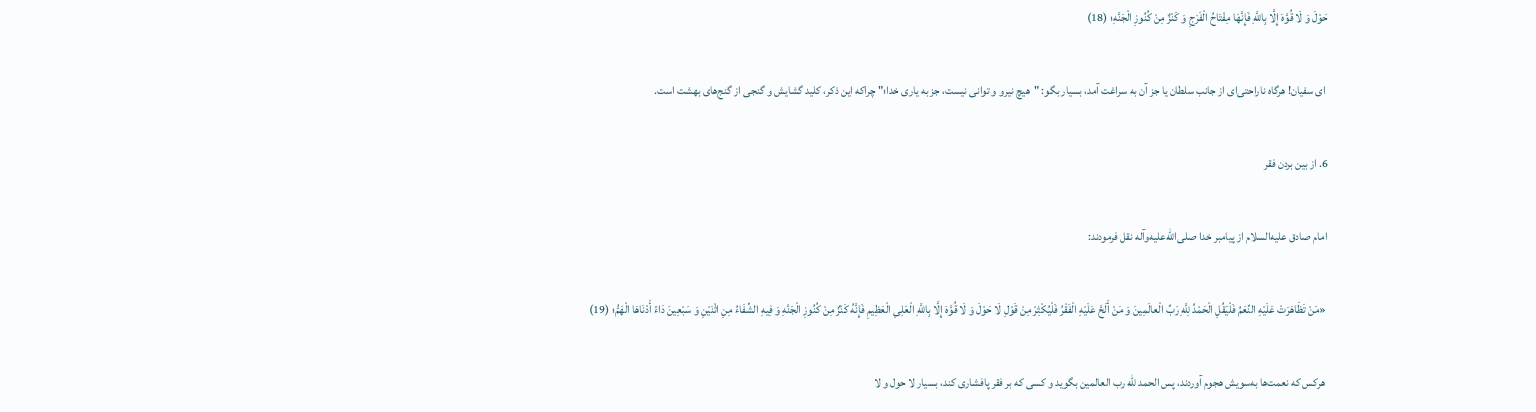حَوْلَ وَ لَا قُوَّهَ إِلَّا بِاللَّهِ فَإِنَّهَا مِفْتَاحُ الْفَرَجِ وَ کَنْزٌ مِنْ کُنُوزِ الْجَنَّهِ؛ (18)

 اى سفیان! هرگاه ناراحتی‌ای از جانب سلطان یا جز آن به سراغت آمد، بسیار بگو: "هیچ نیرو و توانى نیست، جز به یارى خدا؛" چراکه این ذکر، کلید گشایش و گنجى از گنج‌های بهشت است.

6. از بین بردن فقر

امام صادق علیه‌السلام از پیامبر خدا صلی‌الله‌علیه‌و‌آله نقل فرمودند:

 «مَنْ تَظَاهَرَتْ عَلَیْهِ النِّعَمُ فَلْیَقُلِ الْحَمْدُ لِلَّهِ رَبِّ الْعالَمِینَ وَ مَنْ أَلَحَّ عَلَیْهِ الْفَقْرُ فَلْیُکْثِرْ مِنْ قَوْلِ لَا حَوْلَ وَ لَا قُوَّهَ إِلَّا بِاللَّهِ الْعَلِیِ الْعَظِیمِ فَإِنَّهُ کَنْزٌ مِنْ کُنُوزِ الْجَنَّهِ وَ فِیهِ الشِّفَاءُ مِنِ اثْنَیْنِ وَ سَبْعِینَ دَاءً أَدْنَاهَا الْهَمُّ؛ (19)

 هرکس که نعمت‌ها به‌سویش هجوم آوردند، پس الحمد للّه رب العالمین بگوید و کسی که بر فقر پافشارى کند، بسیار لا حول و لا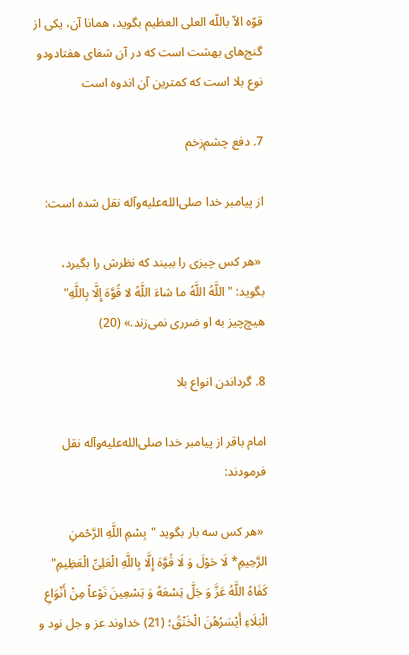قوّه الاّ باللّه العلى العظیم بگوید، همانا آن، یکى از گنج‌‌هاى بهشت است که در آن شفاى هفتادودو نوع بلا است که کمترین آن اندوه است

7. دفع چشم‌زخم

از پیامبر خدا صلی‌الله‌علیه‌و‌آله نقل شده است:

 «هر کس چیزى را ببیند که نظرش را بگیرد، بگوید: "اللَّهُ اللَّهُ ما شاءَ اللَّهُ لا قُوَّهَ إِلَّا بِاللَّهِ" هیچ‌چیز به او ضرری نمی‌زند.» (20)

8. گرداندن انواع بلا

امام باقر از پیامبر خدا صلی‌الله‌علیه‌و‌آله نقل فرمودند:

 «هر کس سه بار بگوید "بِسْمِ اللَّهِ الرَّحْمنِ الرَّحِیمِ* لَا حَوْلَ وَ لَا قُوَّهَ إِلَّا بِاللَّهِ الْعَلِیِّ الْعَظِیمِ" کَفَاهُ اللَّهُ عَزَّ وَ جَلَّ تِسْعَهً وَ تِسْعِینَ نَوْعاً مِنْ أَنْوَاعِ الْبَلَاءِ أَیْسَرُهُنَ الْخَنْقُ؛ (21) خداوند عز و جل نود و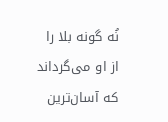نُه گونه بلا را از او می‌گرداند که آسان‌ترین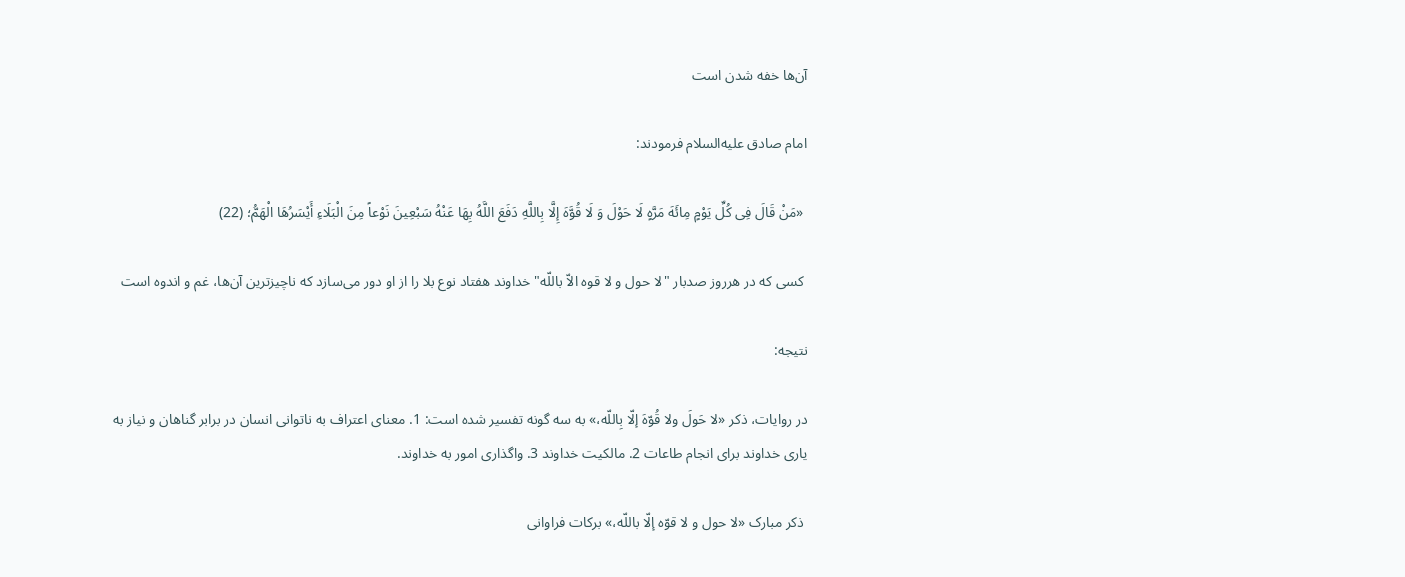آن‌ها خفه شدن است

امام صادق علیه‌السلام فرمودند:

 «مَنْ قَالَ فِی کُلِّ یَوْمٍ مِائَهَ مَرَّهٍ لَا حَوْلَ وَ لَا قُوَّهَ إِلَّا بِاللَّهِ دَفَعَ اللَّهُ بِهَا عَنْهُ سَبْعِینَ نَوْعاً مِنَ الْبَلَاءِ أَیْسَرُهَا الْهَمُّ؛ (22)

 کسى که در هرروز صدبار "لا حول و لا قوه الاّ باللّه" خداوند هفتاد نوع بلا را از او دور می‌سازد که ناچیزترین آن‌ها، غم و اندوه است

نتیجه:

در روایات، ذکر «لا حَولَ ولا قُوّهَ إلّا بِاللّه،» به سه گونه تفسیر شده است: 1. معنای اعتراف به ناتوانی انسان در برابر گناهان و نیاز به یاری خداوند برای انجام طاعات 2. مالکیت خداوند 3. واگذاری امور به خداوند.

 ذکر مبارک «لا حول و لا قوّه إلّا باللّه،» برکات فراوانى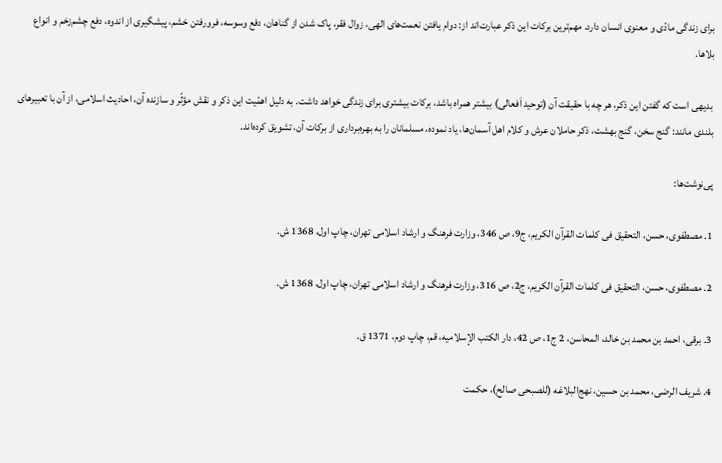براى زندگى مادّى و معنوى انسان دارد. مهم‌ترین برکات این ذکر عبارت‌اند از: دوام یافتن نعمت‌های الهى، زوال فقر، پاک شدن از گناهان، دفع وسوسه، فرورفتن خشم، پیشگیرى از اندوه، دفع چشم‌زخم و انواع بلاها.

 بدیهى است که گفتن این ذکر، هر چه با حقیقت آن (توحید اَفعالى) بیشتر همراه باشد، برکات بیشترى براى زندگى خواهد داشت. به دلیل اهمّیت این ذکر و نقش مؤثّر و سازنده آن، احادیث اسلامى، از آن با تعبیرهاى بلندى مانند: گنج سخن، گنج بهشت، ذکر حاملان عرش و کلام اهل آسمان‌ها، یاد نموده، مسلمانان را به بهره‌برداری از برکات آن، تشویق کرده‌اند.

پی‌نوشت‌ها:

1. مصطفوى، حسن، التحقیق فی کلمات القرآن الکریم، ج9، ص 346، وزارت فرهنگ و ارشاد اسلامی تهران، چاپ اول، 1368 ش.

2. مصطفوى، حسن، التحقیق فی کلمات القرآن الکریم، ج2، ص 316، وزارت فرهنگ و ارشاد اسلامی تهران، چاپ اول، 1368 ش.

3. برقى، احمد بن محمد بن خالد، المحاسن، 2 ج1، ص 42، دار الکتب الإسلامیه، قم، چاپ دوم، 1371 ق.

4. شریف الرضى، محمد بن حسین، نهج‌البلاغه (للصبحی صالح)، حکمت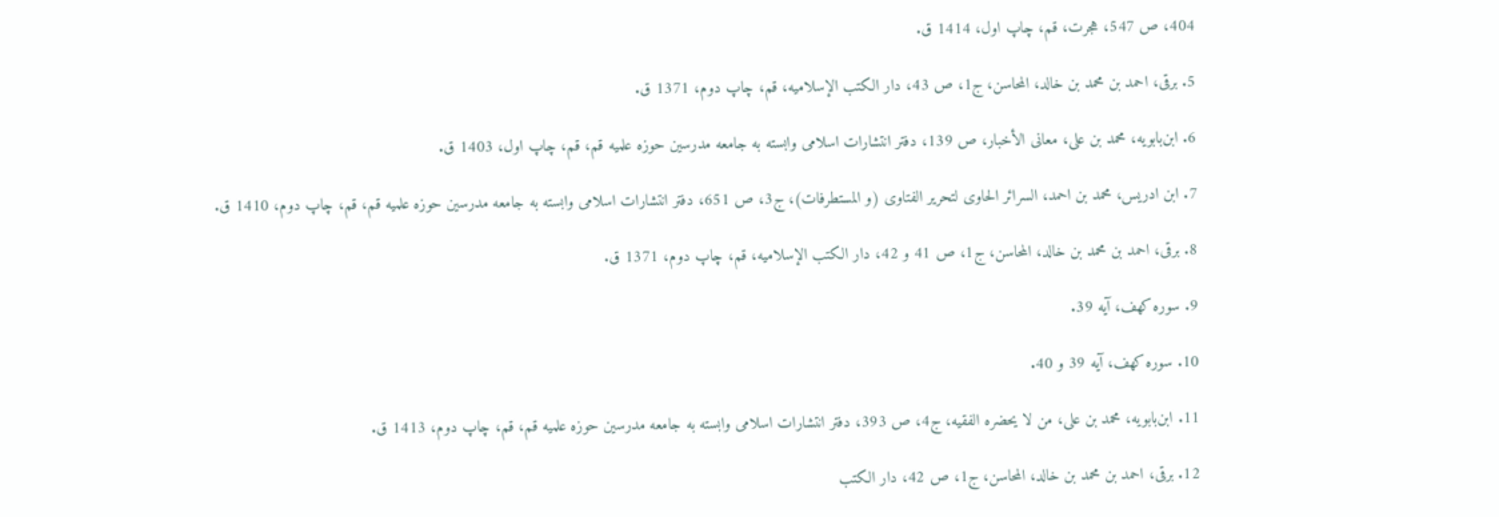404، ص 547، هجرت، قم، چاپ اول، 1414 ق.

5. برقى، احمد بن محمد بن خالد، المحاسن، ج1، ص 43، دار الکتب الإسلامیه، قم، چاپ دوم، 1371 ق.

6. ابن‌بابویه، محمد بن على، معانی الأخبار، ص 139، دفتر انتشارات اسلامى وابسته به جامعه مدرسین حوزه علمیه قم، قم، چاپ اول، 1403 ق.

7. ابن ادریس، محمد بن احمد، السرائر الحاوی لتحریر الفتاوی (و المستطرفات)، ج3، ص 651، دفتر انتشارات اسلامى وابسته به جامعه مدرسین حوزه علمیه قم، قم، چاپ دوم، 1410 ق.

8. برقى، احمد بن محمد بن خالد، المحاسن، ج1، ص 41 و 42، دار الکتب الإسلامیه، قم، چاپ دوم، 1371 ق.

9. سوره کهف، آیه 39.

10. سوره کهف، آیه 39 و 40.

11. ابن‌بابویه، محمد بن على، من لا یحضره الفقیه، ج4، ص 393، دفتر انتشارات اسلامى وابسته به جامعه مدرسین حوزه علمیه قم، قم، چاپ دوم، 1413 ق.

12. برقى، احمد بن محمد بن خالد، المحاسن، ج1، ص 42، دار الکتب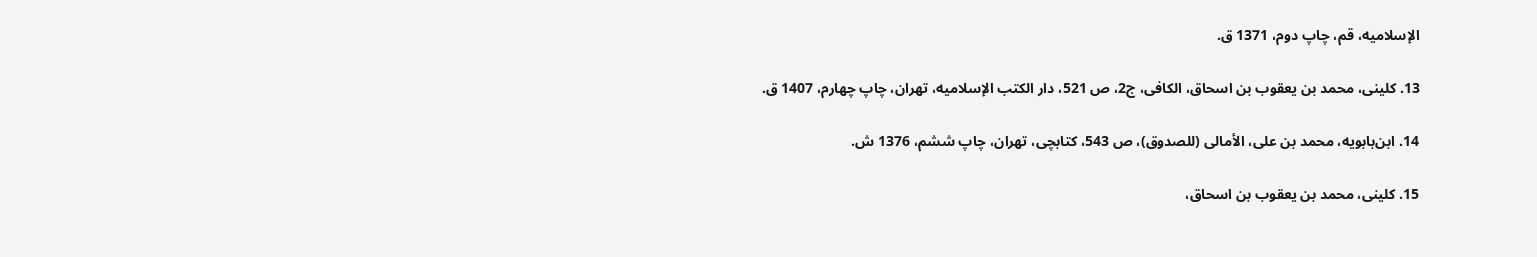الإسلامیه، قم، چاپ دوم، 1371 ق.

13. کلینى، محمد بن یعقوب بن اسحاق، الکافی، ج2، ص 521، دار الکتب الإسلامیه، تهران، چاپ چهارم، 1407 ق.

14. ابن‌بابویه، محمد بن على، الأمالی (للصدوق)، ص 543، کتابچى، تهران، چاپ ششم، 1376 ش.

15. کلینى، محمد بن یعقوب بن اسحاق،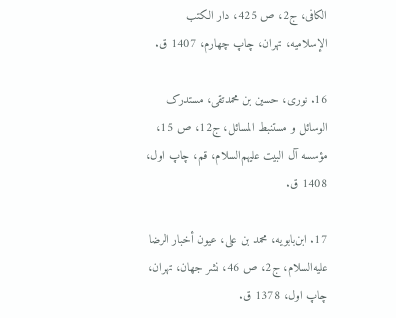الکافی، ج2، ص 425، دار الکتب الإسلامیه، تهران، چاپ چهارم، 1407 ق.

16. نورى، حسین بن محمدتقی، مستدرک الوسائل و مستنبط المسائل، ج12، ص 15، مؤسسه آل البیت علیهم‌السلام، قم، چاپ اول، 1408 ق.

17. ابن‌بابویه، محمد بن على، عیون أخبار الرضا علیه‌السلام، ج2، ص 46، نشر جهان، تهران، چاپ اول، 1378 ق.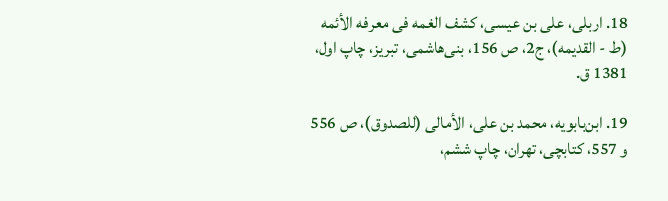18. اربلى، على بن عیسى، کشف الغمه فی معرفه الأئمه (ط - القدیمه)، ج2، ص 156، بنی‌هاشمی، تبریز، چاپ اول، 1381 ق.

19. ابن‌بابویه، محمد بن على، الأمالی (للصدوق)، ص 556 و 557، کتابچى، تهران، چاپ ششم،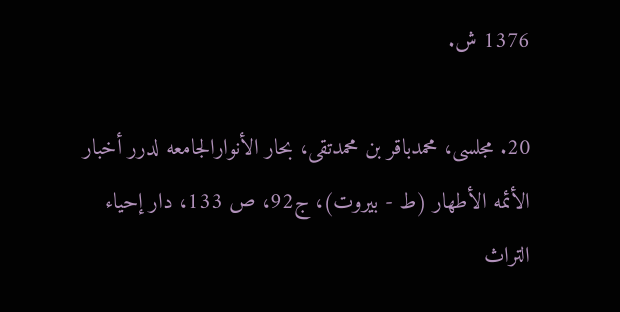1376 ش.

20. مجلسى، محمدباقر بن محمدتقی، بحار الأنوارالجامعه لدرر أخبار الأئمه الأطهار (ط - بیروت)، ج92، ص 133، دار إحیاء التراث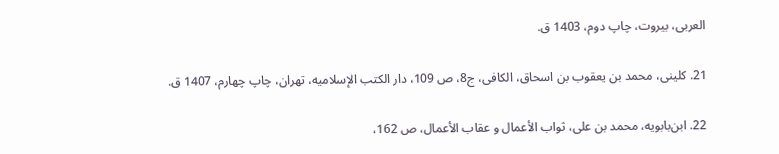العربی، بیروت، چاپ دوم، 1403 ق.

21. کلینى، محمد بن یعقوب بن اسحاق، الکافی، ج8، ص 109، دار الکتب الإسلامیه، تهران، چاپ چهارم، 1407 ق.

22. ابن‌بابویه، محمد بن على، ثواب الأعمال و عقاب الأعمال، ص 162،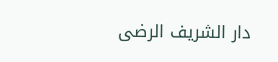دار الشریف الرضی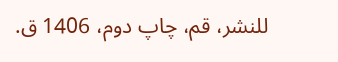للنشر، قم، چاپ دوم، 1406 ق.